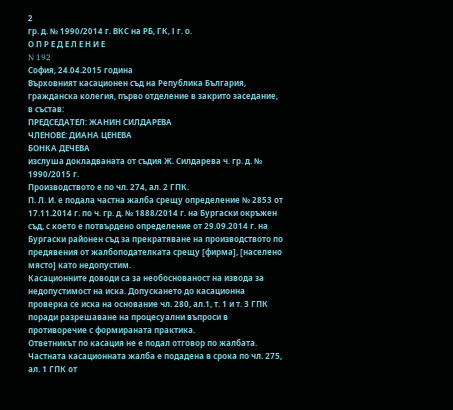2
гр. д. № 1990/2014 г. ВКС на РБ, ГК, І г. о.
О П Р Е Д Е Л Е Н И Е
N 192
София, 24.04.2015 година
Върховният касационен съд на Република България, гражданска колегия, първо отделение в закрито заседание, в състав:
ПРЕДСЕДАТЕЛ: ЖАНИН СИЛДАРЕВА
ЧЛЕНОВЕ: ДИАНА ЦЕНЕВА
БОНКА ДЕЧЕВА
изслуша докладваната от съдия Ж. Силдарева ч. гр. д. № 1990/2015 г.
Производството е по чл. 274, ал. 2 ГПК.
П. Л. И. е подала частна жалба срещу определение № 2853 от 17.11.2014 г. по ч. гр. д. № 1888/2014 г. на Бургаски окръжен съд, с което е потвърдено определение от 29.09.2014 г. на Бургаски районен съд за прекратяване на производството по предявения от жалбоподателката срещу [фирма], [населено място] като недопустим.
Касационните доводи са за необоснованост на извода за недопустимост на иска. Допускането до касационна проверка се иска на основание чл. 280, ал.1, т. 1 и т. 3 ГПК поради разрешаване на процесуални въпроси в противоречие с формираната практика.
Ответникът по касация не е подал отговор по жалбата.
Частната касационната жалба е подадена в срока по чл. 275, ал. 1 ГПК от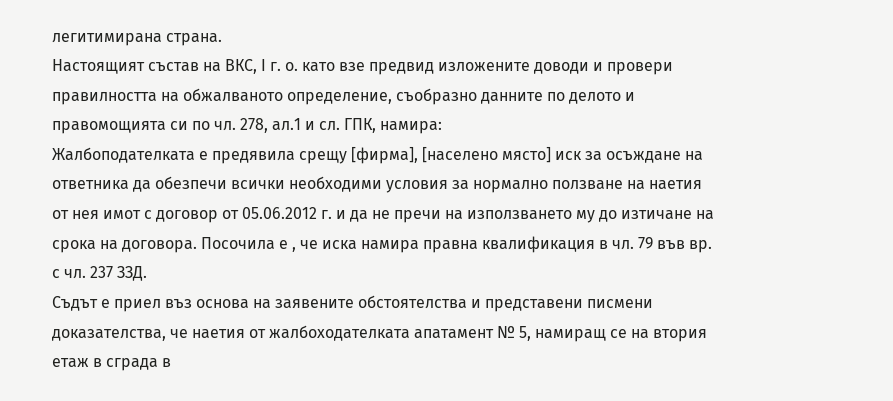легитимирана страна.
Настоящият състав на ВКС, І г. о. като взе предвид изложените доводи и провери правилността на обжалваното определение, съобразно данните по делото и правомощията си по чл. 278, ал.1 и сл. ГПК, намира:
Жалбоподателката е предявила срещу [фирма], [населено място] иск за осъждане на ответника да обезпечи всички необходими условия за нормално ползване на наетия от нея имот с договор от 05.06.2012 г. и да не пречи на използването му до изтичане на срока на договора. Посочила е , че иска намира правна квалификация в чл. 79 във вр. с чл. 237 ЗЗД.
Съдът е приел въз основа на заявените обстоятелства и представени писмени доказателства, че наетия от жалбоходателката апатамент № 5, намиращ се на втория етаж в сграда в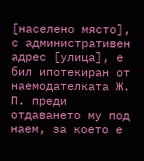[населено място], с административен адрес [улица], е бил ипотекиран от наемодателката Ж. П. преди отдаването му под наем, за което е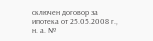сключен договор за ипотека от 25.05.2008 г., н. а. №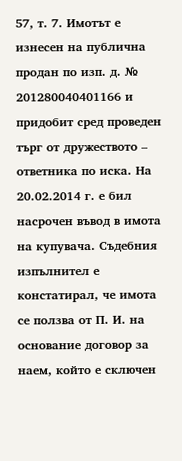57, т. 7. Имотът е изнесен на публична продан по изп. д. № 201280040401166 и придобит сред проведен търг от дружеството – ответника по иска. На 20.02.2014 г. е бил насрочен въвод в имота на купувача. Съдебния изпълнител е констатирал, че имота се ползва от П. И. на основание договор за наем, който е сключен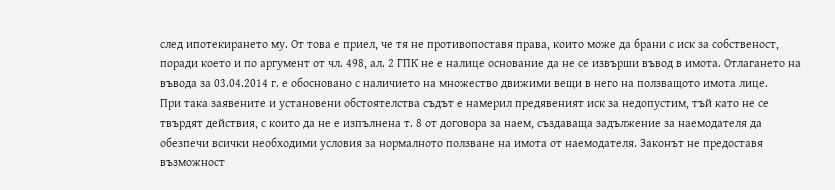след ипотекирането му. От това е приел, че тя не противопоставя права, които може да брани с иск за собственост, поради което и по аргумент от чл. 498, ал. 2 ГПК не е налице основание да не се извърши въвод в имота. Отлагането на въвода за 03.04.2014 г. е обосновано с наличието на множество движими вещи в него на ползващото имота лице.
При така заявените и установени обстоятелства съдът е намерил предявеният иск за недопустим, тъй като не се твърдят действия, с които да не е изпълнена т. 8 от договора за наем, създаваща задължение за наемодателя да обезпечи всички необходими условия за нормалното ползване на имота от наемодателя. Законът не предоставя възможност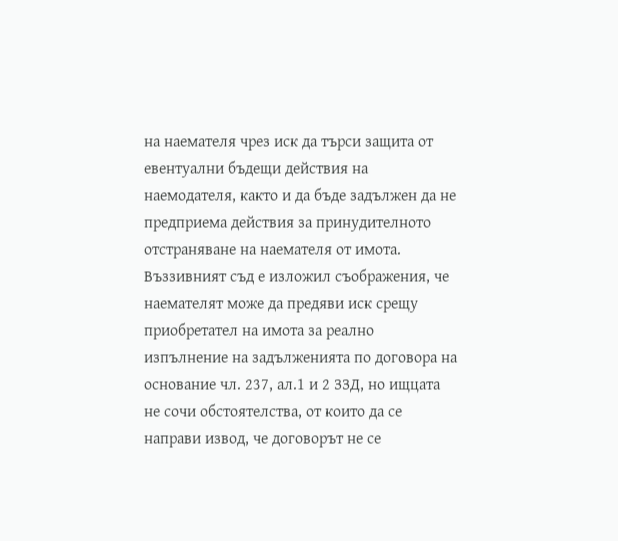на наемателя чрез иск да търси защита от евентуални бъдещи действия на наемодателя, както и да бъде задължен да не предприема действия за принудителното отстраняване на наемателя от имота.
Въззивният съд е изложил съображения, че наемателят може да предяви иск срещу приобретател на имота за реално изпълнение на задълженията по договора на основание чл. 237, ал.1 и 2 ЗЗД, но ищцата не сочи обстоятелства, от които да се направи извод, че договорът не се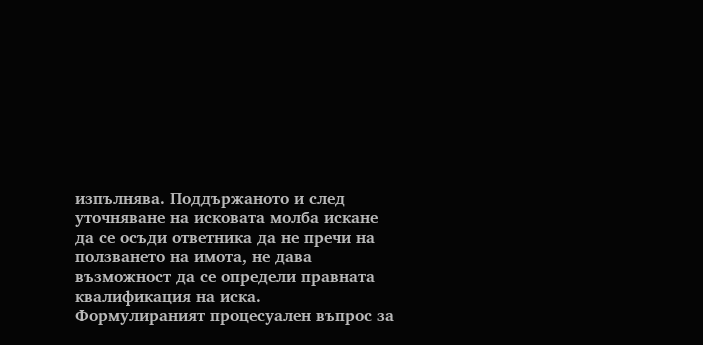изпълнява. Поддържаното и след уточняване на исковата молба искане да се осъди ответника да не пречи на ползването на имота, не дава възможност да се определи правната квалификация на иска.
Формулираният процесуален въпрос за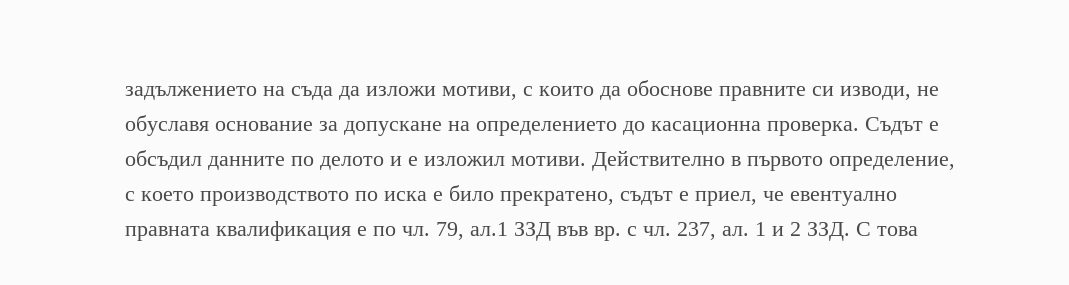задължението на съда да изложи мотиви, с които да обоснове правните си изводи, не обуславя основание за допускане на определението до касационна проверка. Съдът е обсъдил данните по делото и е изложил мотиви. Действително в първото определение, с което производството по иска е било прекратено, съдът е приел, че евентуално правната квалификация е по чл. 79, ал.1 ЗЗД във вр. с чл. 237, ал. 1 и 2 ЗЗД. С това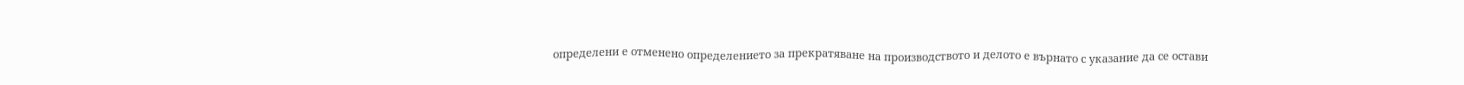определени е отменено определението за прекратяване на производството и делото е върнато с указание да се остави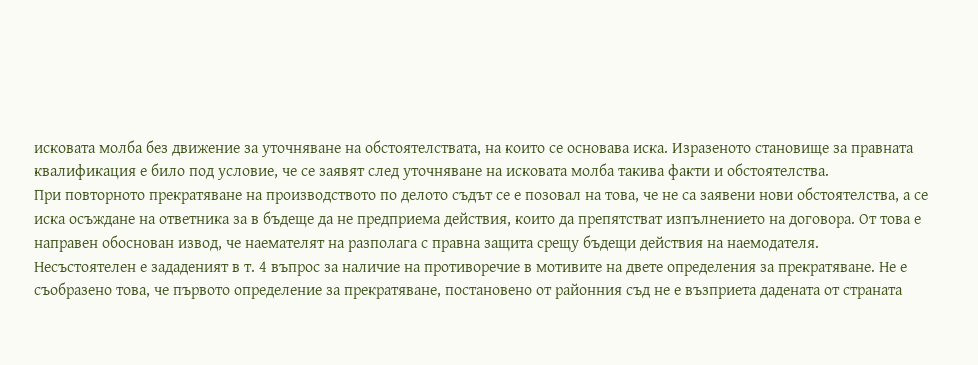исковата молба без движение за уточняване на обстоятелствата, на които се основава иска. Изразеното становище за правната квалификация е било под условие, че се заявят след уточняване на исковата молба такива факти и обстоятелства.
При повторното прекратяване на производството по делото съдът се е позовал на това, че не са заявени нови обстоятелства, а се иска осъждане на ответника за в бъдеще да не предприема действия, които да препятстват изпълнението на договора. От това е направен обоснован извод, че наемателят на разполага с правна защита срещу бъдещи действия на наемодателя.
Несъстоятелен е зададеният в т. 4 въпрос за наличие на противоречие в мотивите на двете определения за прекратяване. Не е съобразено това, че първото определение за прекратяване, постановено от районния съд не е възприета дадената от страната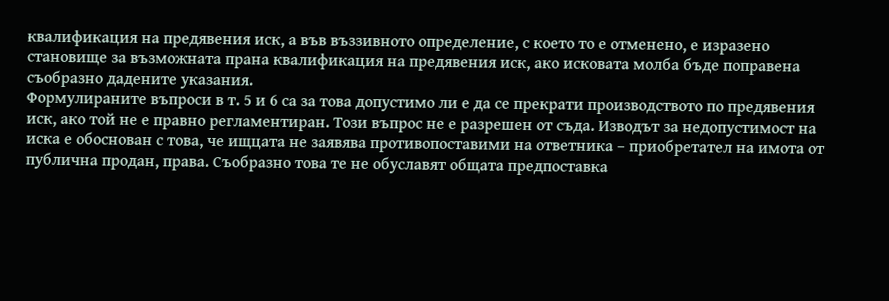квалификация на предявения иск, а във въззивното определение, с което то е отменено, е изразено становище за възможната прана квалификация на предявения иск, ако исковата молба бъде поправена съобразно дадените указания.
Формулираните въпроси в т. 5 и 6 са за това допустимо ли е да се прекрати производството по предявения иск, ако той не е правно регламентиран. Този въпрос не е разрешен от съда. Изводът за недопустимост на иска е обоснован с това, че ищцата не заявява противопоставими на ответника – приобретател на имота от публична продан, права. Съобразно това те не обуславят общата предпоставка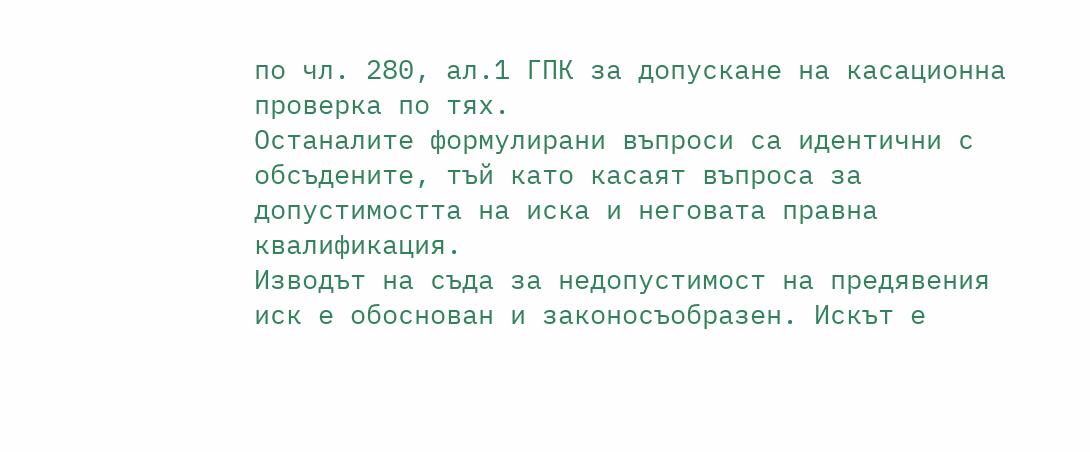по чл. 280, ал.1 ГПК за допускане на касационна проверка по тях.
Останалите формулирани въпроси са идентични с обсъдените, тъй като касаят въпроса за допустимостта на иска и неговата правна квалификация.
Изводът на съда за недопустимост на предявения иск е обоснован и законосъобразен. Искът е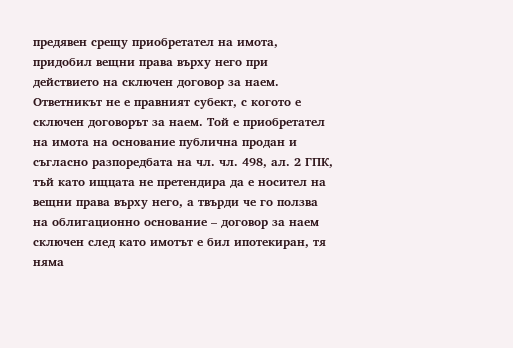предявен срещу приобретател на имота, придобил вещни права върху него при действието на сключен договор за наем. Ответникът не е правният субект, с когото е сключен договорът за наем. Той е приобретател на имота на основание публична продан и съгласно разпоредбата на чл. чл. 498, ал. 2 ГПК, тъй като ищцата не претендира да е носител на вещни права върху него, а твърди че го ползва на облигационно основание – договор за наем сключен след като имотът е бил ипотекиран, тя няма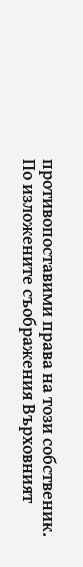противопоставими права на този собственик.
По изложените съображения Върховният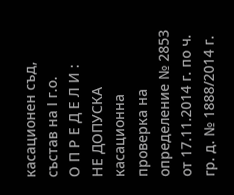касационен съд, състав на І г.о.
О П Р Е Д Е Л И :
НЕ ДОПУСКА касационна проверка на определение № 2853 от 17.11.2014 г. по ч. гр. д. № 1888/2014 г.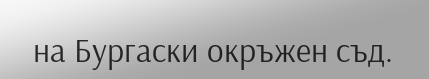на Бургаски окръжен съд.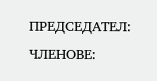ПРЕДСЕДАТЕЛ:
ЧЛЕНОВЕ: